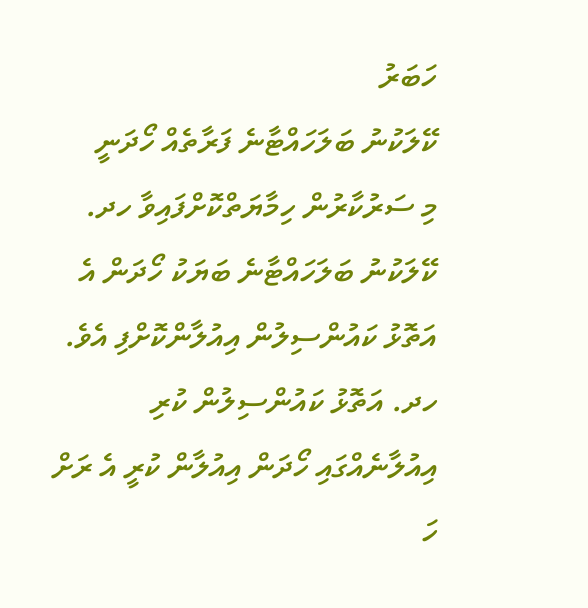ހަބަރު
ކޭލަކުނު ބަލަހައްޓާނެ ފަރާތެއް ހޯދަނީ
މި ސަރުކާރުން ހިމާޔަތްކޮށްފައިވާ ހދ. ކޭލަކުނު ބަލަހައްޓާނެ ބަޔަކު ހޯދަން އެ އަތޮޅު ކައުންސިލުން އިއުލާންކޮށްފި އެވެ.
ހދ. އަތޮޅު ކައުންސިލުން ކުރި އިއުލާނެއްގައި ހޯދަން އިއުލާން ކުރީ އެ ރަށް ހަ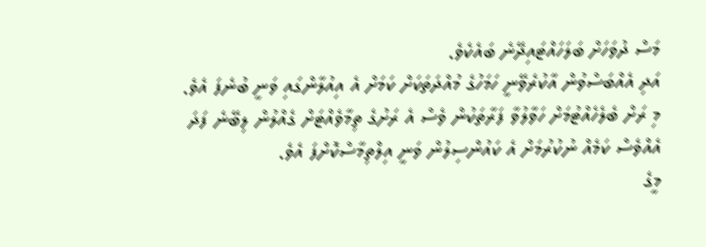މަސް ދުވަހަށް ބަލަހައްޓައިދޭނެ ބައެކެވެ.
އަދި އެއްބަސްވުން އާކުރެވޭނީ ހަމަހުގެ މުއްދަތަކަށް ކަމަށް އެ އިއުލާންގައި ވަނީ ބުނެފަ އެވެ.
މި ރަށް ބެލެހެއްޓުމަށް ހަވާލުވާ ފަރާތަކުން ވެސް އެ ރަށުގެ ތިމާވެއްޓަށް ގެއްލުން ލިބޭނެ ފަދަ އެއްވެސް ކަމެއް ނުކުރުމަށް އެ ކައުންސިލުން ވަނީ އިލްތިމާސްކޮށްފަ އެވެ.
މީގެ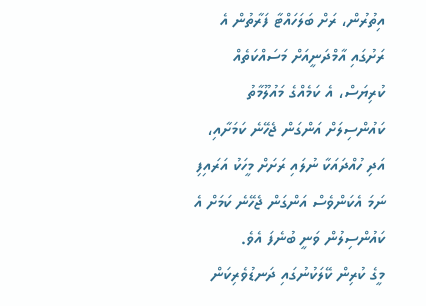އިތުރުން، ރަށް ބަލަހައްޓާ ފަރާތުން އެ ރަށުގައި އާމްދަނީއަށް މަސައްކަތެއް ކުރިޔަސް، އެ ކަމެއްގެ މައުލޫމާތު ކައުންސިލަށް އަންގަން ޖެހޭނެ ކަމަށާއި، އަދި ހުއްދައަކާ ނުލައި ރަށަށް މީހަކު އަރައިފި ނަމަ އެކަންވެސް އަންގަން ޖެހޭނެ ކަމަށް އެ ކައުންސިލުން ވަނީ ބުނެފަ އެވެ.
މީގެ ކުރިން ކޭލަކުނުގައި ދަނޑުވެރިކަން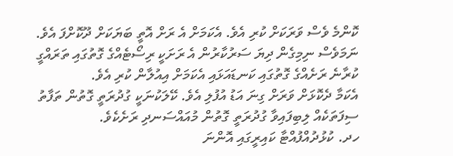ކޮންމެ ވެސް ވަރަކަށް ކުރި އެވެ. އެކަމަށް އެ ރަށް އޮތީ ބަޔަކަށް ދޫކޮށްފަ އެވެ. ނަމަވެސް ނިމިގެން ދިޔަ ސަރުކާރުން އެ ރަށަކީ ރިސޯޓެއްގެ ގޮތުގައި ތަރައްގީ ކުރާނެ ރަށެއްގެ ގޮތުގައި ކަނޑައަޅައި އެކަމަށް އިއުލާން ކުރި އެވެ.
އެކަމާ ދެކޮޅަށް ވަރަށް ގިނަ އަޑު އުފުލި އެވެ. ކޭލަކުނަކީ ގުދުރަތީ ގޮތުން ތަފާތު ސިފަތަކެއް ލިބިފައިވާ ގުދުރަތީ ގޮތުން މުއައްސަނދި ރަށެކެވެ.
ހދ. ކުޅުދުއްފުއްޓާ ކައިރީގައި އޮންނަ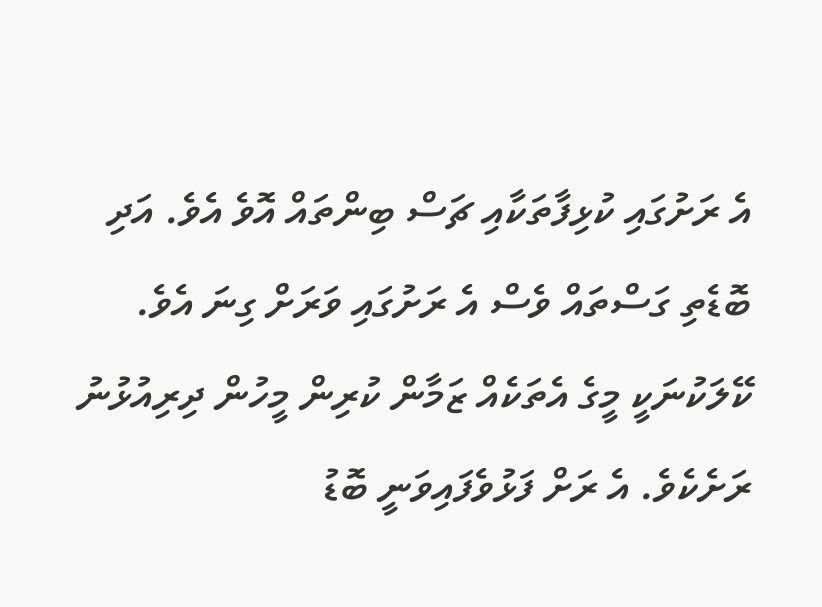އެ ރަށުގައި ކުޅިފާތަކާއި ޗަސް ބިންތައް އޮވެ އެވެ. އަދި ބޮޑެތި ގަސްތައް ވެސް އެ ރަށުގައި ވަރަށް ގިނަ އެވެ. ކޭލަކުނަކީ މީގެ އެތަކެއް ޒަމާން ކުރިން މީހުން ދިރިއުޅުނު ރަށެކެވެ. އެ ރަށް ފަޅުވެފައިވަނީ ބޮޑު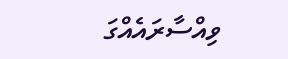ވިއްސާރައެއްގަ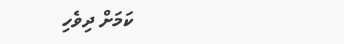ކަމަށް ދިވެހި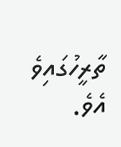ތާރީހުގައިވެ އެވެ.